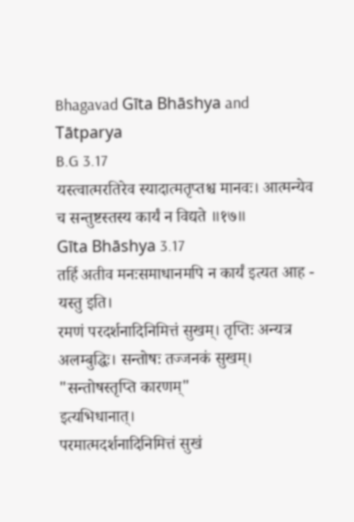Bhagavad Gīta Bhāshya and Tātparya
B.G 3.17
यस्त्वात्मरतिरेव स्यादात्मतृप्तश्च मानवः। आत्मन्येव च सन्तुष्टस्तस्य कार्यं न विद्यते ॥१७॥
Gīta Bhāshya 3.17
तर्हि अतीव मनःसमाधानमपि न कार्यं इत्यत आह - यस्तु इति।
रमणं परदर्शनादिनिमित्तं सुखम्। तृप्तिः अन्यत्र अलम्बुद्धिः। सन्तोषः तज्जनकं सुखम्।
"सन्तोषस्तृप्ति कारणम्"
इत्यभिधानात्।
परमात्मदर्शनादिनिमित्तं सुखं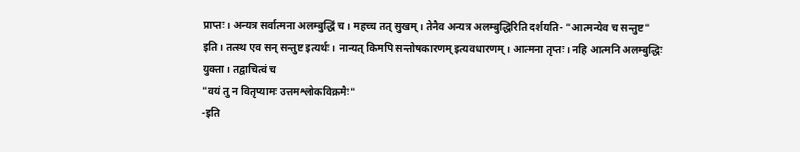प्राप्तः। अन्यत्र सर्वात्मना अलम्बुद्धिं च। महच्च तत् सुखम्। तेनैव अन्यत्र अलम्बुद्धिरिति दर्शयति- "आत्मन्येव च सन्तुष्ट" इति। तत्स्थ एव सन् सन्तुष्ट इत्यर्थः। नान्यत् किमपि सन्तोषकारणम् इत्यवधारणम्। आत्मना तृप्तः। नहि आत्मनि अलम्बुद्धिः युक्ता। तद्वाचित्वं च
"वयं तु न वितृप्यामः उत्तमश्लोकविक्रमैः"
-इति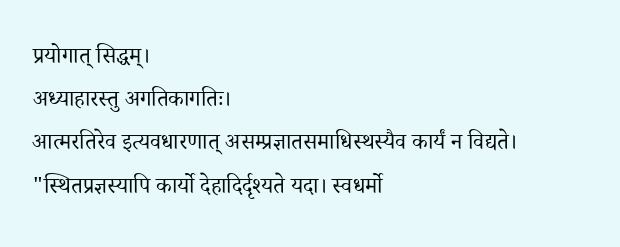प्रयोगात् सिद्धम्।
अध्याहारस्तु अगतिकागतिः।
आत्मरतिरेव इत्यवधारणात् असम्प्रज्ञातसमाधिस्थस्यैव कार्यं न विद्यते।
"स्थितप्रज्ञस्यापि कार्यो देहादिर्दृश्यते यदा। स्वधर्मो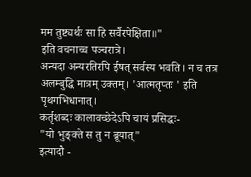मम तुष्ट्यर्थः सा हि सर्वैरपेक्षिता॥"
इति वचनाच्च पञ्चरात्रे।
अन्यदा अन्यरतिरपि ईषत् सर्वस्य भवति। न च तत्र अलम्बुद्धि मात्रम् उक्तम्। 'आत्मतृप्तः ' इति पृथगभिधानात्।
कर्तृशब्दः कालावच्छेदेऽपि चायं प्रसिद्धः-
"यो भुङ्क्ते स तु न ब्रूयात्"
इत्यादौ -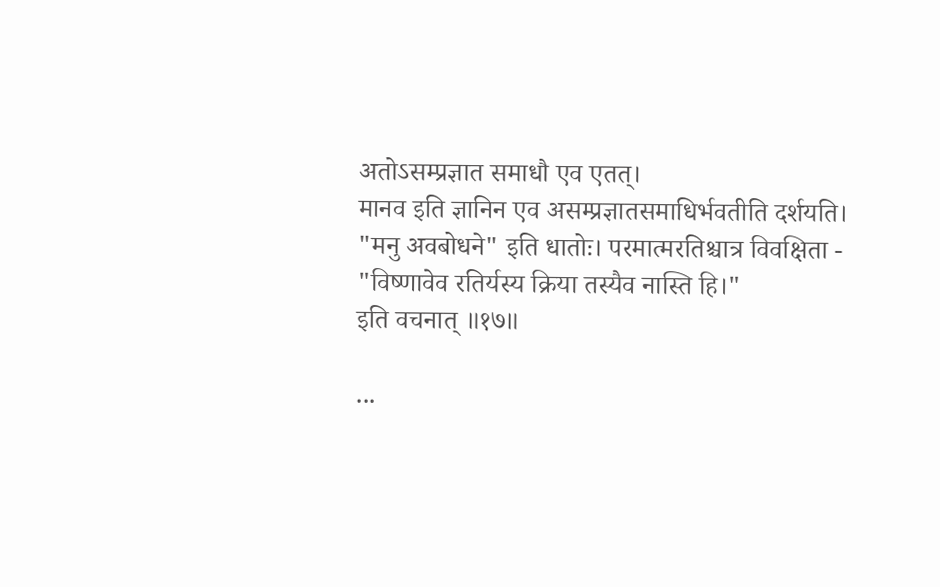अतोऽसम्प्रज्ञात समाधौ एव एतत्।
मानव इति ज्ञानिन एव असम्प्रज्ञातसमाधिर्भवतीति दर्शयति। "मनु अवबोधने" इति धातोः। परमात्मरतिश्चात्र विवक्षिता -
"विष्णावेव रतिर्यस्य क्रिया तस्यैव नास्ति हि।"
इति वचनात् ॥१७॥

...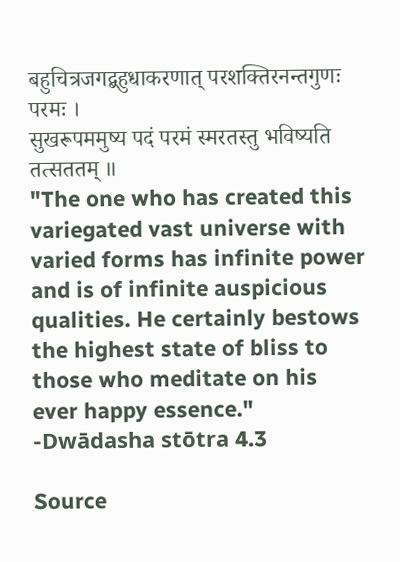बहुचित्रजगद्बहुधाकरणात् परशक्तिरनन्तगुणः परमः ।
सुखरूपममुष्य पदं परमं स्मरतस्तु भविष्यति तत्सततम् ॥
"The one who has created this variegated vast universe with varied forms has infinite power and is of infinite auspicious qualities. He certainly bestows the highest state of bliss to those who meditate on his ever happy essence." -Dwādasha stōtra 4.3

Source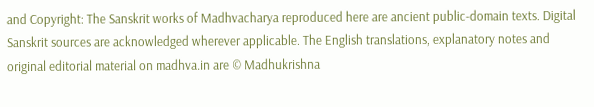and Copyright: The Sanskrit works of Madhvacharya reproduced here are ancient public-domain texts. Digital Sanskrit sources are acknowledged wherever applicable. The English translations, explanatory notes and original editorial material on madhva.in are © Madhukrishna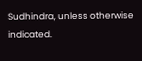Sudhindra, unless otherwise indicated.